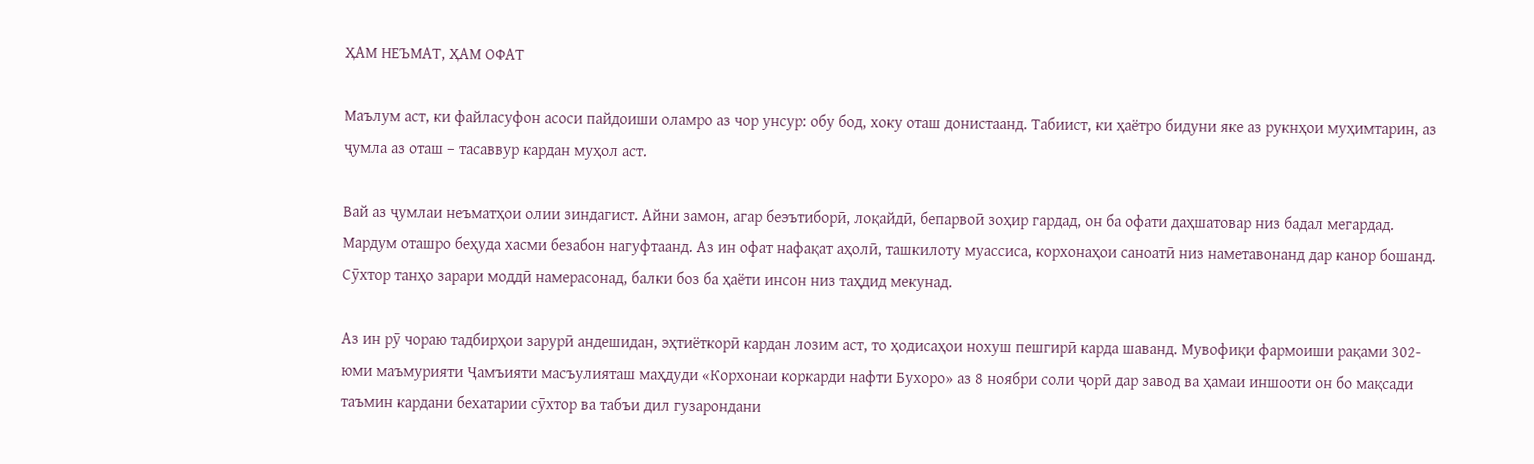ҲАМ НЕЪМАТ, ҲАМ ОФАТ

Маълум аст, ки файласуфон асоси пайдоиши оламро аз чор унсур: обу бод, хоку оташ донистаанд. Табиист, ки ҳаётро бидуни яке аз рукнҳои муҳимтарин, аз ҷумла аз оташ – тасаввур кардан муҳол аст.

Вай аз ҷумлаи неъматҳои олии зиндагист. Айни замон, агар беэътиборӣ, лоқайдӣ, бепарвоӣ зоҳир гардад, он ба офати даҳшатовар низ бадал мегардад. Мардум оташро беҳуда хасми безабон нагуфтаанд. Аз ин офат нафақат аҳолӣ, ташкилоту муассиса, корхонаҳои саноатӣ низ наметавонанд дар канор бошанд. Сӯхтор танҳо зарари моддӣ намерасонад, балки боз ба ҳаёти инсон низ таҳдид мекунад.

Аз ин рӯ чораю тадбирҳои зарурӣ андешидан, эҳтиёткорӣ кардан лозим аст, то ҳодисаҳои нохуш пешгирӣ карда шаванд. Мувофиқи фармоиши рақами 302-юми маъмурияти Ҷамъияти масъулияташ маҳдуди «Корхонаи коркарди нафти Бухоро» аз 8 ноябри соли ҷорӣ дар завод ва ҳамаи иншооти он бо мақсади таъмин кардани бехатарии сӯхтор ва табъи дил гузарондани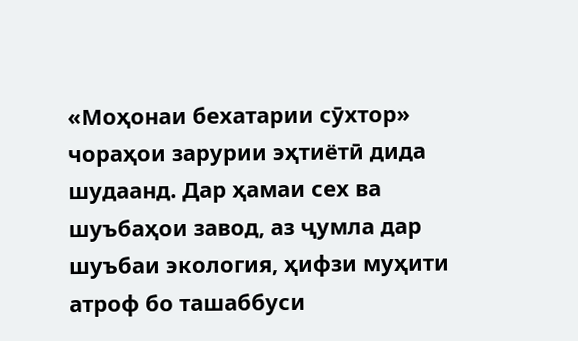«Моҳонаи бехатарии сӯхтор» чораҳои зарурии эҳтиётӣ дида шудаанд. Дар ҳамаи сех ва шуъбаҳои завод, аз ҷумла дар шуъбаи экология, ҳифзи муҳити атроф бо ташаббуси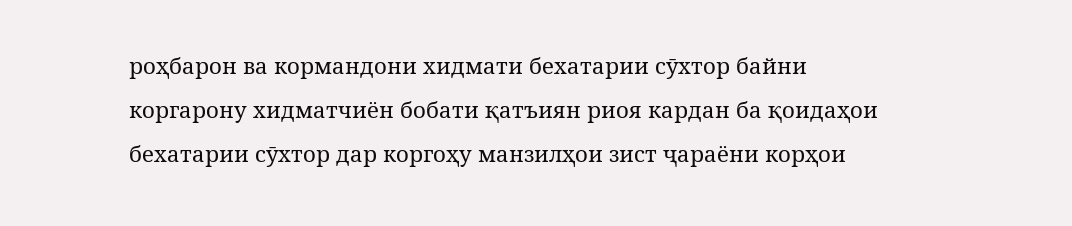роҳбарон ва кормандони хидмати бехатарии сӯхтор байни коргарону хидматчиён бобати қатъиян риоя кардан ба қоидаҳои бехатарии сӯхтор дар коргоҳу манзилҳои зист ҷараёни корҳои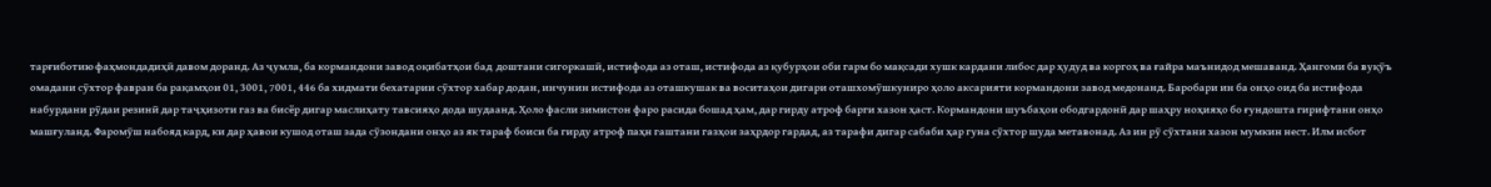тарғиботию фаҳмондадиҳӣ давом доранд. Аз ҷумла, ба кормандони завод оқибатҳои бад  доштани сигоркашӣ, истифода аз оташ, истифода аз қубурҳои оби гарм бо мақсади хушк кардани либос дар ҳудуд ва коргоҳ ва ғайра маънидод мешаванд. Ҳангоми ба вуқӯъ омадани сӯхтор фавран ба рақамҳои 01, 3001, 7001, 446 ба хидмати бехатарии сӯхтор хабар додан, инчунин истифода аз оташкушак ва воситаҳои дигари оташхомӯшкуниро ҳоло аксарияти кормандони завод медонанд. Баробари ин ба онҳо оид ба истифода набурдани рӯдаи резинӣ дар таҷҳизоти газ ва бисёр дигар маслиҳату тавсияҳо дода шудаанд. Ҳоло фасли зимистон фаро расида бошад ҳам, дар гирду атроф барги хазон ҳаст. Кормандони шуъбаҳои ободгардонӣ дар шаҳру ноҳияҳо бо ғундошта гирифтани онҳо машғуланд. Фаромӯш набояд кард, ки дар ҳавои кушод оташ зада сӯзондани онҳо аз як тараф боиси ба гирду атроф паҳн гаштани газҳои заҳрдор гардад, аз тарафи дигар сабаби ҳар гуна сӯхтор шуда метавонад. Аз ин рӯ сӯхтани хазон мумкин нест. Илм исбот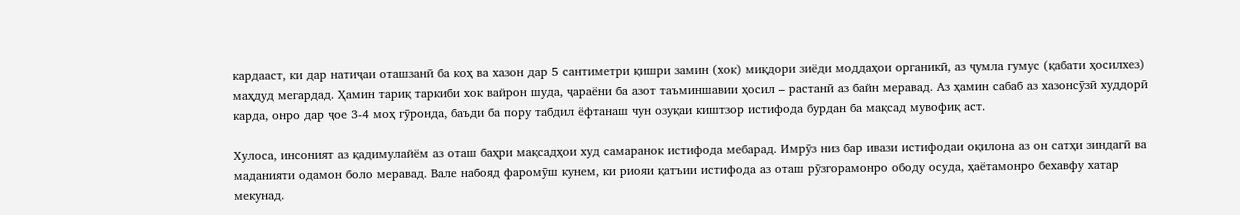кардааст, ки дар натиҷаи оташзанӣ ба коҳ ва хазон дар 5 сантиметри қишри замин (хок) миқдори зиёди моддаҳои органикӣ, аз ҷумла гумус (қабати ҳосилхез) маҳдуд мегардад. Ҳамин тариқ таркиби хок вайрон шуда, ҷараёни ба азот таъминшавии ҳосил – растанӣ аз байн меравад. Аз ҳамин сабаб аз хазонсӯзӣ худдорӣ карда, онро дар ҷое 3-4 моҳ гӯронда, баъди ба пору табдил ёфтанаш чун озуқаи киштзор истифода бурдан ба мақсад мувофиқ аст.

Хулоса, инсоният аз қадимулайём аз оташ баҳри мақсадҳои худ самаранок истифода мебарад. Имрӯз низ бар ивази истифодаи оқилона аз он сатҳи зиндагӣ ва маданияти одамон боло меравад. Вале набояд фаромӯш кунем, ки риояи қатъии истифода аз оташ рӯзгорамонро ободу осуда, ҳаётамонро бехавфу хатар мекунад.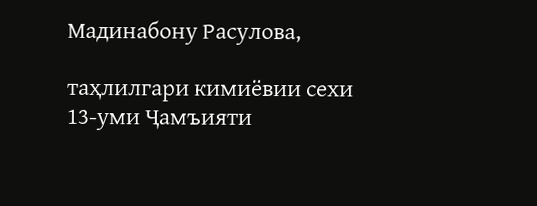Мадинабону Расулова,

таҳлилгари кимиёвии сехи 13-уми Ҷамъияти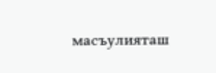масъулияташ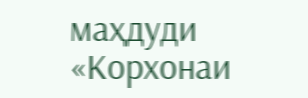маҳдуди «Корхонаи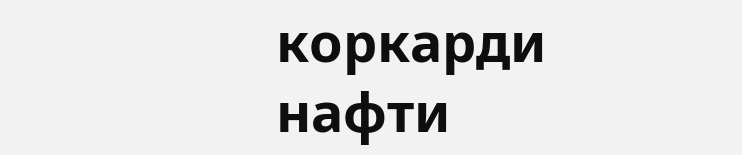коркарди нафти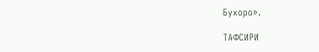Бухоро».

ТАФСИРИ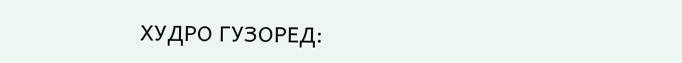ХУДРО ГУЗОРЕД: